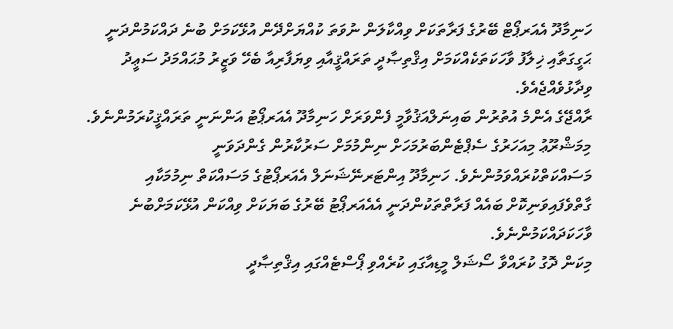ހަނިމާދޫ އެއަރޕޯޓް ބޭރުގެ ފަރާތަކަށް ވިއްކާލަން ނުވަތަ ކުއްޔަށްދޭން އުޅޭކަމަށް ބުނެ ދައްކަމުންދަނީ ޙަގީގަތާއި ޚިލާފު ވާހަކަތަކެއްކަމަށް އިޤްތިޞާދީ ތަރައްޤީއާއި ވިޔަފާރިއާ ބެހޭ ވަޒީރު މުޙައްމަދު ސަޢީދު ވިދާޅުވެއްޖެއެވެ.
ރާއްޖޭގެ އެންމެ އުތުރުން ބައިނަލްއަޤުވާމީ ފެންވަރަށް ހަނިމާދޫ އެއަރޕޯޓު އަންނަނީ ތަރައްޤީކުރަމުންނެވެ. މިމަޝްރޫޢު މިއަހަރުގެ ސެޕްޓެންބަރުމަހަށް ނިންމުމަށް ސަރުކާރުން ގެންދަވަނީ މަސައްކަތްކުރައްވަމުންނެވެ. ހަނިމާދޫ އިންޓަރނޭޝަނަލް އެއަރޕޯޓުގެ މަސައްކަތް ނިމުމަކާއި ގާތްވެފައިވަނިކޮށް ބައެއް ފަރާތްތަކުންދަނީ އެއެއަރޕޯޓު ބޭރުގެ ބަޔަކަށް ވިއްކަން އުޅޭކަމަށްބުނެ ވާހަކަދައްކަމުންނެވެ.
މިކަން ދޮގު ކުރައްވާ ސޯޝަލް މީޑިއާގައި ކުރެއްވި ޕޯސްޓެއްގައި އިޤްތިޞާދީ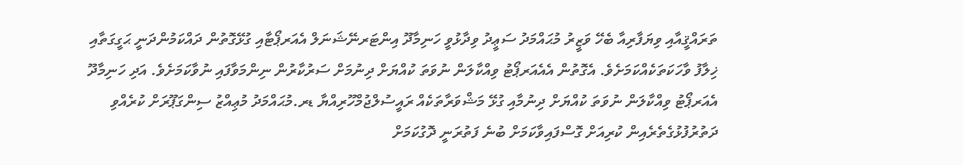ތަރައްޤީއާއި ވިޔަފާރިއާ ބެހޭ ވަޒީރު މުޙައްމަދު ސަޢީދު ވިދާޅުވީ ހަނިމާދޫ އިންޓަރނޭޝަނަލް އެއަރޕޯޓާއި ގުޅޭގޮތުން ދައްކަމުންދަނީ ޙަގީގަތާއި ޚިލާފު ވާހަކަތަކެއްކަމަށެވެ. އެގޮތުން އެއެއަރޕޯޓު ވިއްކާލަން ނުވަތަ ކުއްޔަށް ދިނުމަށް ސަރުކާރުން ނިންމަވާފައި ނުވާކަމަށެވެ. އަދި ހަނިމާދޫ އެއަރޕޯޓު ވިއްކާލަން ނުވަތަ ކުއްޔަށް ދިނުމާއި ގުޅޭ މަޝްވަރާތަކެއް ރައީސުލްޖުމްހޫރިއްޔާ ޑރ.މުޙައްމަދު މުޢިއްޒު ސިންގަޕޫރަށް ކުރެއްވި ދަތުރުފުޅުގެތެރެއިން ކުރިއަށް ގޮސްފައިވާކަމަށް ބުނެ ފަތުރަނީ ދޮގުކަމަށް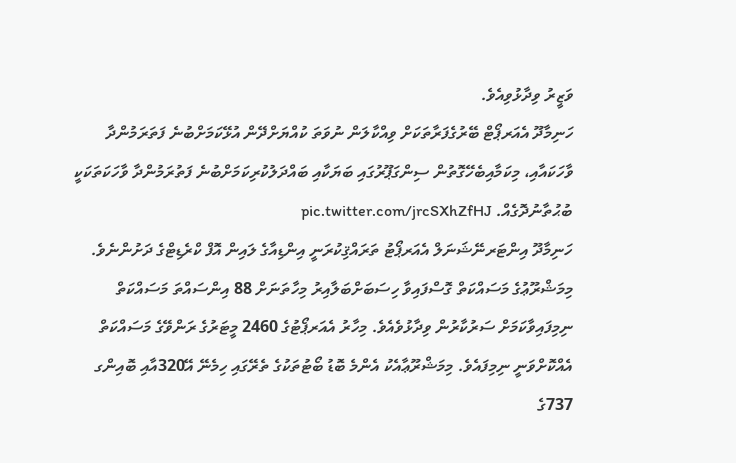ވަޒީރު ވިދާޅުވިއެވެ.
ހަނިމާދޫ އެއަރޕޯޓް ބޭރުގެފަރާތަކަށް ވިއްކާލަން ނުވަތަ ކުއްޔަށްދޭން އުޅޭކަމަށްބުނެ ފަތަރަމުންދާ ވާހަކައާއި، މިކަމާއިބެހޭގޮތުން ސިންގަޕޫރުގައި ބަޔަކާއި ބައްދަލުކުރިކަމަށްބުނެ ފަތުރަމުންދާ ވާހަކަތަކަކީ ބުޙުތާނުދޮގެއް. pic.twitter.com/jrcSXhZfHJ
ހަނިމާދޫ އިންޓަރނޭޝަނަލް އެއަރޕޯޓު ތަރައްޤިކުރަނީ އިންޑިއާގެ ލައިން އޮފް ކްރެޑިޓްގެ ދަށުންނެވެ. މިމަޝްރޫޢުގެ މަސައްކަތް ގޮސްފައިވާ ހިސަބަށްބަލާއިރު މިހާތަނަށް 88 އިންސައްތަ މަސައްކަތް ނިމިފައިވާކަމަށް ސަރުކާރުން ވިދާޅުވެއެވެ. މިހާރު އެއަރޕޯޓުގެ 2460 މީޓަރުގެ ރަންވޭގެ މަސައްކަތް އެއްކޮށްވަނީ ނިމިފައެވެ. މިމަޝްރޫޢާއެކު އެންމެ ބޮޑު ބޯޓުތަކުގެ ތެރޭގައި ހިމެނޭ އޭ320އާއި ބޮއިންގ 737ގެ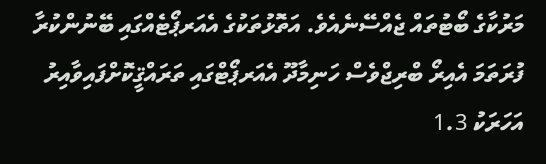މަރުކާގެ ބޯޓުތައް ޖެއްސޭނެއެވެ. އަތޮޅުތަކުގެ އެއަރޕޯޓެއްގައި ބޭނުންކުރާ ފުރަތަމަ އެއިރޯ ބްރިޖްވެސް ހަނިމާދޫ އެއަރޕޯޓްގައި ތަރައްޤީކޮށްފައިވާއިރު އަހަރަކު 1.3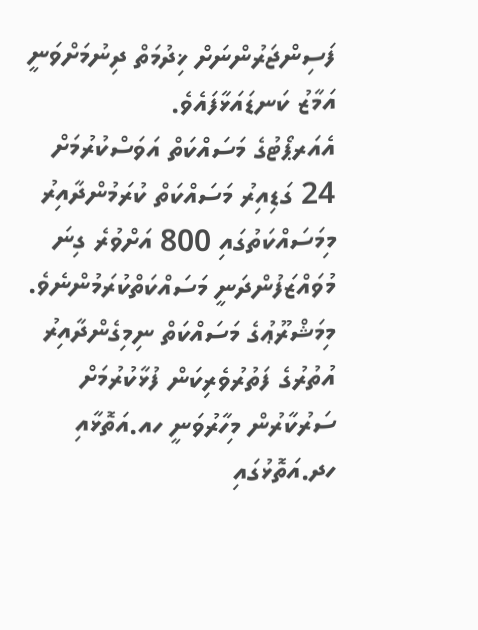ފަސިންޖަރުންނަށް ޚިދުމަތް ދިނުމަށްވަނީ އަމާޒު ކަނޑައަޅާފައެވެ.
އެއަރޕޯޓުގެ މަސައްކަތް އަވަސްކުރުމަށް 24 ގަޑިއިރު މަސައްކަތް ކުރަމުންދާއިރު މިމަސައްކަތުގައި 800 އަށްވުރެ ގިނަ މުވައްޒަފުންދަނީ މަސައްކަތްކުރަމުންނެވެ. މިމަޝްރޫޢުގެ މަސައްކަތް ނިމިގެންދާއިރު އުތުރުގެ ފަތުރުވެރިކަން ފުޅާކުރުމަށް ސަރުކާރުން މިހާރުވަނީ ހއ.އަތޮޅާއި ހދ.އަތޮޅުގައި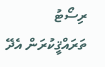ރިސޯޓު ތަރައްޤީކުރަން އެދޭ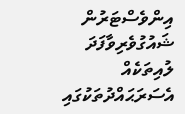އިންވެސްޓަރުން ޝައުގުވެރިވާފަދަ ލުއިތަކެއް އެސަރަޙައްދުތަކުގައި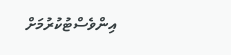އިންވެސްޓުކުރުމަށް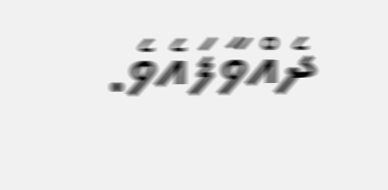ދެއްވާފައެވެ.